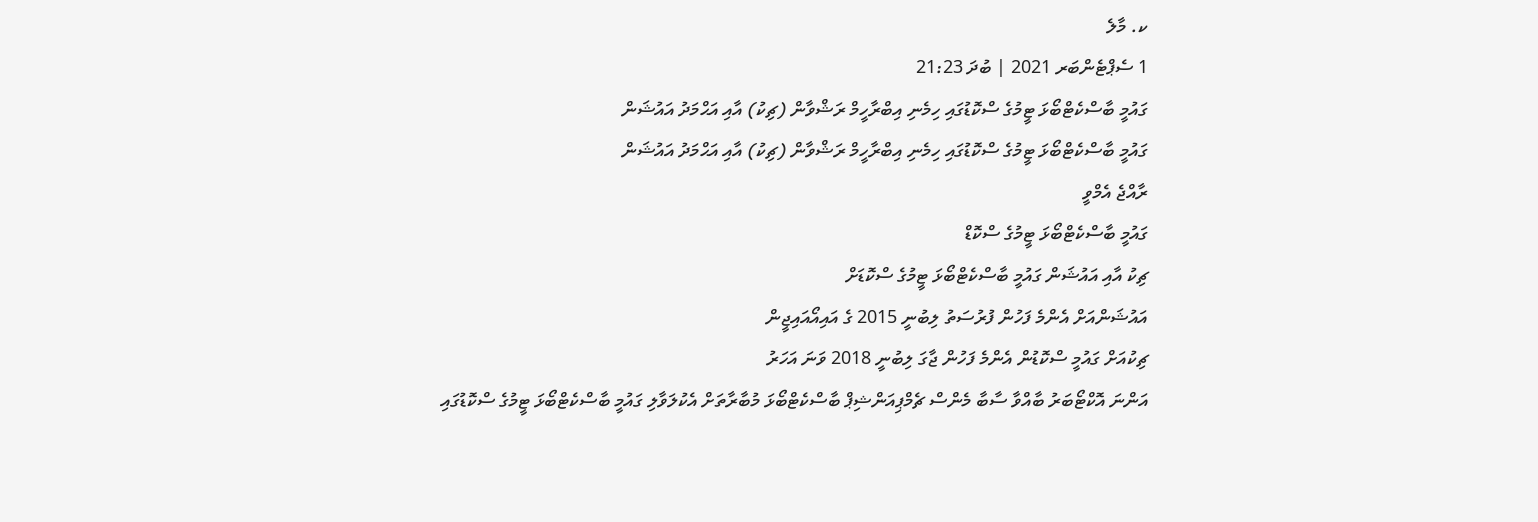ކ. މާލެ
1 ސެޕްޓެންބަރ 2021 | ބުދަ 21:23
ގައުމީ ބާސްކެޓްބޯޅަ ޓީމުގެ ސްކޮޑުގައި ހިމެނި އިބްރާހީމް ރަޝްވާން (ޗިކު) އާއި އަޙްމަދު އައުޝަން
ގައުމީ ބާސްކެޓްބޯޅަ ޓީމުގެ ސްކޮޑުގައި ހިމެނި އިބްރާހީމް ރަޝްވާން (ޗިކު) އާއި އަޙްމަދު އައުޝަން
ރާއްޖެ އެމްވީ
ގައުމީ ބާސްކެޓްބޯޅަ ޓީމުގެ ސްކޮޑް
ޗިކު އާއި އައުޝަން ގައުމީ ބާސްކެޓްބޯޅަ ޓީމުގެ ސްކޮޑަށް
އައުޝަންއަށް އެންމެ ފަހުން ފުރުސަތު ލިބުނީ 2015 ގެ އައިއޯއައިޖީން
ޗިކުއަށް ގައުމީ ސްކޮޑުން އެންމެ ފަހުން ޖާގަ ލިބުނީ 2018 ވަނަ އަހަރު
އަންނަ އޮކްޓޯބަރު ބާއްވާ ސާބާ މެންސް ޗެމްޕިއަންޝިޕް ބާސްކެޓްބޯޅަ މުބާރާތަށް އެކުލަވާލި ގައުމީ ބާސްކެޓްބޯޅަ ޓީމުގެ ސްކޮޑުގައި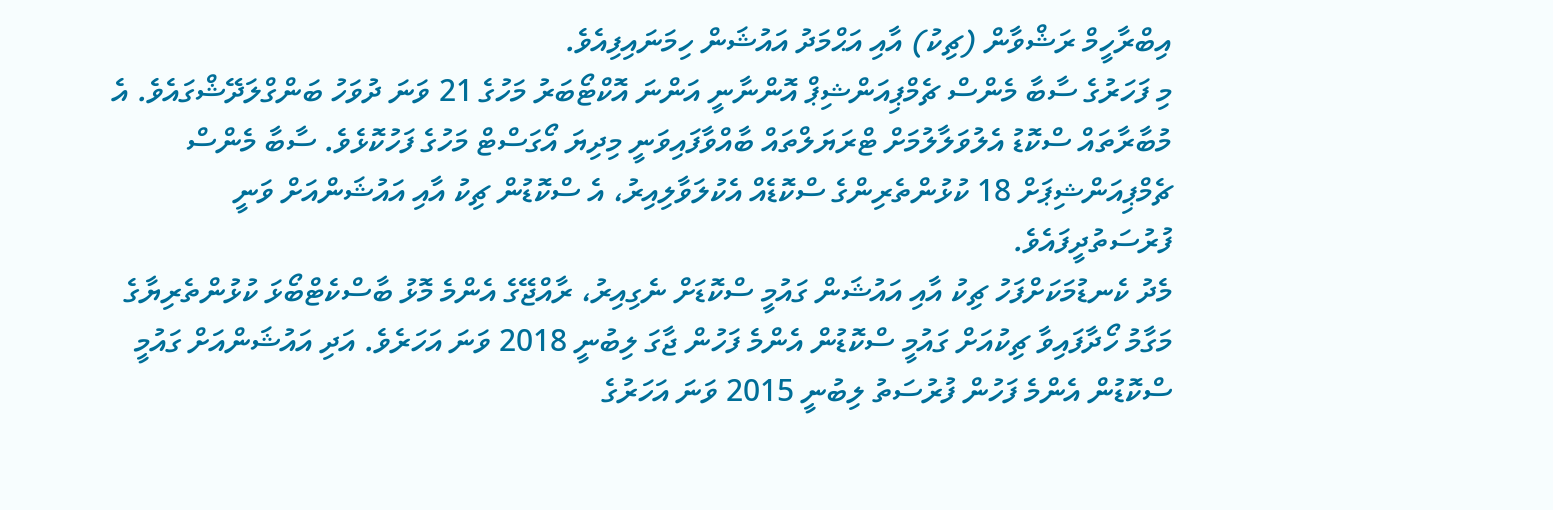އިބްރާހީމް ރަޝްވާން (ޗިކު) އާއި އަޙްމަދު އައުޝަން ހިމަނައިފިއެވެ.
މި ފަހަރުގެ ސާބާ މެންސް ޗެމްޕިއަންޝިޕް އޮންނާނީ އަންނަ އޮކްޓޯބަރު މަހުގެ 21 ވަނަ ދުވަހު ބަންގްލަދޭޝްގައެވެ. އެ މުބާރާތައް ސްކޮޑު އެލުވަލާލުމަށް ޓްރަޔަލްތައް ބާއްވާފައިވަނީ މިދިޔަ އޯގަސްޓް މަހުގެ ފަހުކޮޅެވެ. ސާބާ މެންސް ޗެމްޕިއަންޝިޕަށް 18 ކުޅުންތެރިންގެ ސްކޮޑެއް އެކުލަވާލިއިރު، އެ ސްކޮޑުން ޗިކު އާއި އައުޝަންއަށް ވަނީ ފުރުސަތުދީފައެވެ.
މެދު ކެނޑުމަކަށްފަހު ޗިކު އާއި އައުޝަން ގައުމީ ސްކޮޑަށް ނެގިއިރު، ރާއްޖޭގެ އެންމެ މޮޅު ބާސްކެޓްބޯޅަ ކުޅުންތެރިޔާގެ މަގާމު ހޯދާފައިވާ ޗިކުއަށް ގައުމީ ސްކޮޑުން އެންމެ ފަހުން ޖާގަ ލިބުނީ 2018 ވަނަ އަހަރެވެ. އަދި އައުޝަންއަށް ގައުމީ ސްކޮޑުން އެންމެ ފަހުން ފުރުސަތު ލިބުނީ 2015 ވަނަ އަހަރުގެ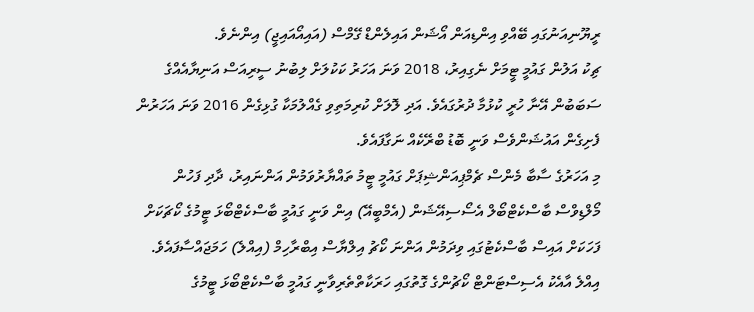ރީޔޫނިއަނުގައި ބޭއްވި އިންޑިއަން އޯޝަން އައިލެންޑް ގޭމްސް (އައިއޯއައިޖީ) އިންނެވެ.
ޗިކު އަލުން ގައުމީ ޓީމަށް ނެގިއިރު، 2018 ވަނަ އަހަރު ކަކުލަށް ލިބުނު ސީރިއަސް އަނިޔާއެއްގެ ސަބަބުން އޭނާ ހުރީ ކުޅުމާ ދުރުގައެވެ. އަދި ލޮލަށް ކުރިމަތިވި ގެއްލުމަކާ ގުޅިގެން 2016 ވަނަ އަހަރުން ފެށިގެން އައުޝަންވެސް ވަނީ ބޮޑު ބްރޭކެއް ނަގާފައެވެ.
މި އަހަރުގެ ސާބާ މެންސް ޗެމްޕިއަންޝިޕަށް ގައުމީ ޓީމު ތައްޔާރުވަމުން އަންނައިރު، ދާދި ފަހުން މޯލްޑިވްސް ބާސްކެޓްބޯލް އެސޯސިއޭޝަން (އެމްބީއޭ) އިން ވަނީ ގައުމީ ބާސްކެޓްބޯޅަ ޓީމުގެ ކޯޗަކަށް ފަހަކަށް އައިސް ބާސްކެޓުގައި ވިދަމުން އަންނަ ކޯޗު އިލްޔާސް އިބްރާހިމް (އިއްލެ) ހަމަޖައްސާފައެވެ. އިއްލެ އާއެކު އެސިސްޓަންޓް ކޯޗުންގެ ގޮތުގައި ހަރަކާތްތެރިވާނީ ގައުމީ ބާސްކެޓްބޯޅަ ޓީމުގެ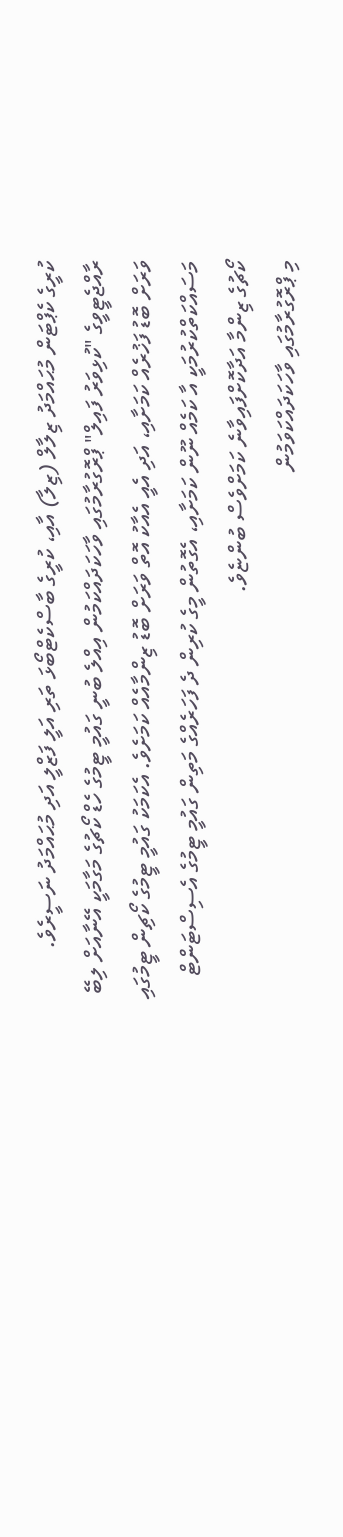ކުރީގެ ކެޕްޓަން މުޙައްމަދު ޒިލާލް (ޒިލާ) އާއި، ކުރީގެ ބާސްކެޓްބޯޅަ ތަރި އަލީ ފަޒްލީ އަދި މުޙައްމަދު ނަސީރެވެ.
ރާއްޖެޓީވީގެ "ކުޅިވަރު ފައިލް" ޕްރޮގުރާމުގައި ވާހަކަދައްކަމުން އިއްލެ ބުނީ ގައުމީ ޓީމުގެ ހެޑް ކޯޗުގެ މަގާމަކީ އޭނާއަށް ލިބޭ ވަރަށް ބޮޑު ފަޚުރެއް ކަމަށާއި، އަދި އެއީ އެއާކު އޮތް ވަރަށް ބޮޑު ޒިންމާއެއް ކަމަށެވެ. އެކަމަކު ގައުމީ ޓީމުގެ ކޯޗިން ޓީމުގައި މަސައްކަތްކުރުމަކީ އާ ކަމެއް ނޫން ކަމަށާއި، އެގޮތުން މީގެ ކުރިން ދެ ފަހަރެއްގެ މަތިން ގައުމީ ޓީމުގެ އެސިސްޓަންޓް ކޯޗުގެ ޒިންމާ އަދާކޮށްފައިވާނެ ކަމަށްވެސް ބުންޏެވެ.
މި ޕްރޮގުރާމުގައި ވާހަކަދައްކަވަމުން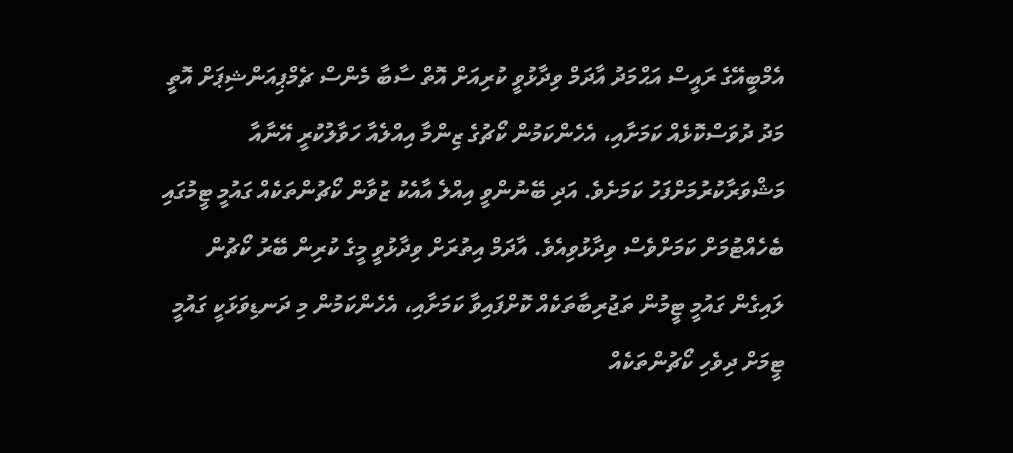އެމްބީއޭގެ ރައީސް އަޙްމަދު އާދަމް ވިދާޅުވީ ކުރިއަށް އޮތް ސާބާ މެންސް ޗެމްޕިއަންޝިޕަށް އޮތީ މަދު ދުވަސްކޮޅެއް ކަމަށާއި، އެހެންކަމުން ކޯޗުގެ ޒިންމާ އިއްލެއާ ހަވާލުކުރީ އޭނާއާ މަޝްވަރާކުރުމަށްފަހު ކަމަށެވެ. އަދި ބޭނުންވީ އިއްލެ އާއެކު ޒުވާން ކޯޗުންތަކެއް ގައުމީ ޓީމުގައި ބެހެއްޓުމަށް ކަމަށްވެސް ވިދާޅުވިއެވެ. އާދަމް އިތުރަށް ވިދާޅުވީ މީގެ ކުރިން ބޭރު ކޯޗުން ލައިގެން ގައުމީ ޓީމުން ތަޖުރިބާތަކެއް ކޮށްފައިވާ ކަމަށާއި، އެހެންކަމުން މި ދަނޑިވަޅަކީ ގައުމީ ޓީމަށް ދިވެހި ކޯޗުންތަކެއް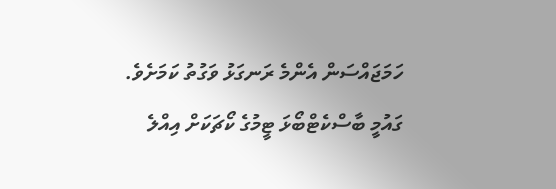ހަމަޖައްސަން އެންމެ ރަނގަޅު ވަގުތު ކަމަށެވެ.
ގައުމީ ބާސްކެޓްބޯޅަ ޓީމުގެ ކޯޗަކަށް އިއްލެ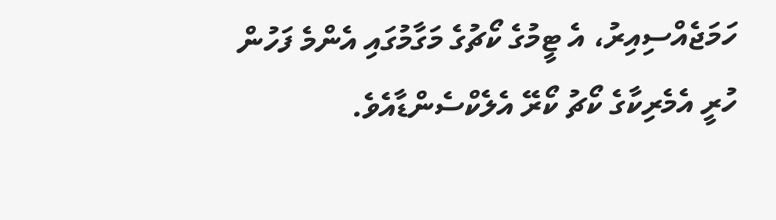ހަމަޖެއްސިއިރު، އެ ޓީމުގެ ކޯޗުގެ މަގާމުގައި އެންމެ ފަހުން ހުރީ އެމެރިކާގެ ކޯޗު ކޯރޭ އެލެކްސެންޑާއެވެ.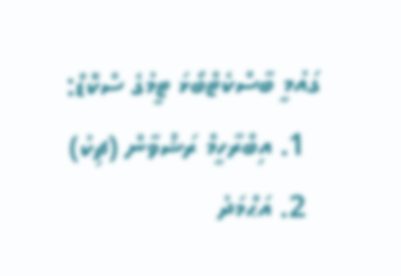ގައުމީ ބާސްކެޓްބޯޅަ ޓީމުގެ ސްކޮޑް:
  1. އިބްރާހީމް ރަޝްވާން (ޗިކު)
  2. އަޙްމަދު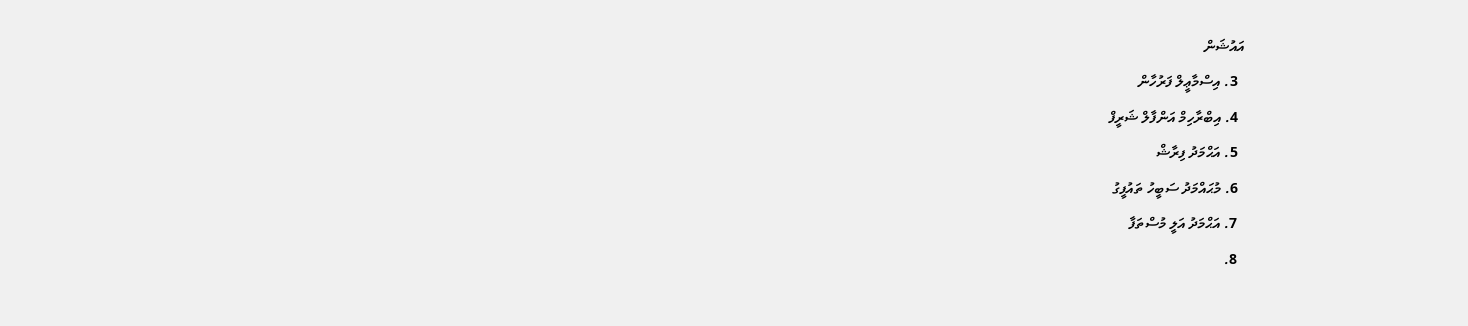އައުޝަން
  3. އިސްމާޢީލް ފަރުހާން
  4. އިބްރާހިމް އަންފާލް ޝަރީފް
  5. އަޙްމަދު ފިރާޝް
  6. މުޙައްމަދު ސަބީހު ތައުފީގު
  7. އަޙްމަދު އަލީ މުސްތަފާ
  8.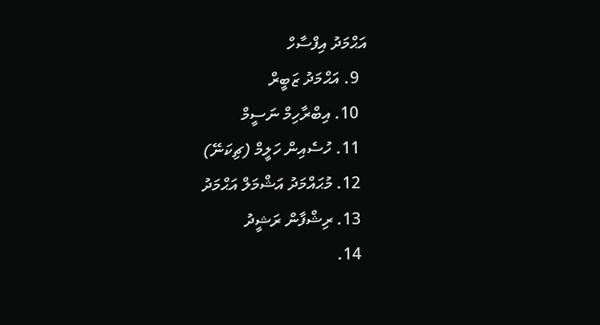އަޙްމަދު އިފްސާހް
  9. އަޙްމަދު ޒަބީރް
  10. އިބްރާހިމް ނަސީމް
  11. ހުސެއިން ހަލީމް (ޗިކަނޭ)
  12. މުޙައްމަދު އަޝްމަލް އަޙްމަދު
  13. ރިޝްފާން ރަޝީދު
  14.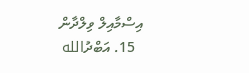އިސްމާއިލް ވިލްދާން
  15. އަބްދުالله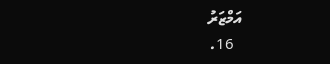އަމްޒަރު
  16.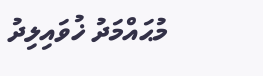މުޙައްމަދު ޚުވައިލިދު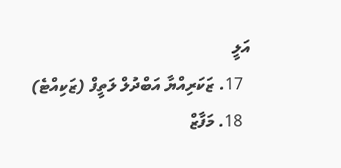އަލީ
  17. ޒަކަރިއްޔާ އަބްދުލް ލަތީފް (ޒަކިއްޓެ)
  18. މަފާޒް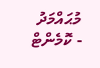މުޙައްމަދު
- ކޮމެންޓް